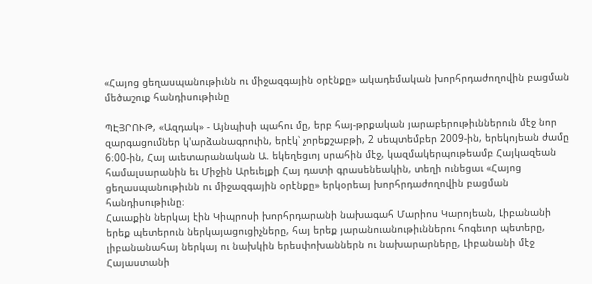«Հայոց ցեղասպանութիւնն ու միջազգային օրէնքը» ակադեմական խորհրդաժողովին բացման մեծաշուք հանդիսութիւնը

ՊԷՅՐՈՒԹ, «Ազդակ» - Այնպիսի պահու մը, երբ հայ-թրքական յարաբերութիւններուն մէջ նոր զարգացումներ կ'արձանագրուին, երէկ՝ չորեքշաբթի, 2 սեպտեմբեր 2009-ին, երեկոյեան ժամը 6։00-ին, Հայ աւետարանական Ա. եկեղեցւոյ սրահին մէջ, կազմակերպութեամբ Հայկազեան համալսարանին եւ Միջին Արեւելքի Հայ դատի գրասենեակին, տեղի ունեցաւ «Հայոց ցեղասպանութիւնն ու միջազգային օրէնքը» երկօրեայ խորհրդաժողովին բացման հանդիսութիւնը։
Հաւաքին ներկայ էին Կիպրոսի խորհրդարանի նախագահ Մարիոս Կարոյեան, Լիբանանի երեք պետերուն ներկայացուցիչները, հայ երեք յարանուանութիւններու հոգեւոր պետերը, լիբանանահայ ներկայ ու նախկին երեսփոխաններն ու նախարարները, Լիբանանի մէջ Հայաստանի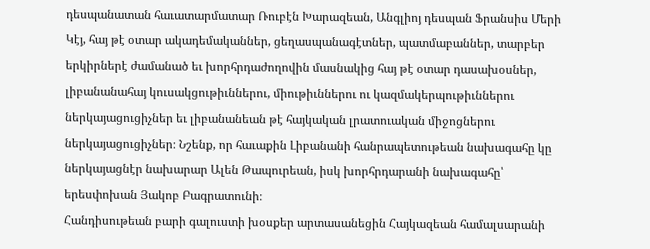դեսպանատան հաւատարմատար Ռուբէն Խարազեան, Անգլիոյ դեսպան Ֆրանսիս Մերի Կէյ, հայ թէ օտար ակադեմականներ, ցեղասպանագէտներ, պատմաբաններ, տարբեր երկիրներէ ժամանած եւ խորհրդաժողովին մասնակից հայ թէ օտար դասախօսներ, լիբանանահայ կուսակցութիւններու, միութիւններու ու կազմակերպութիւններու ներկայացուցիչներ եւ լիբանանեան թէ հայկական լրատուական միջոցներու ներկայացուցիչներ։ Նշենք, որ հաւաքին Լիբանանի հանրապետութեան նախագահը կը ներկայացնէր նախարար Ալեն Թապուրեան, իսկ խորհրդարանի նախագահը՝ երեսփոխան Յակոբ Բագրատունի։
Հանդիսութեան բարի գալուստի խօսքեր արտասանեցին Հայկազեան համալսարանի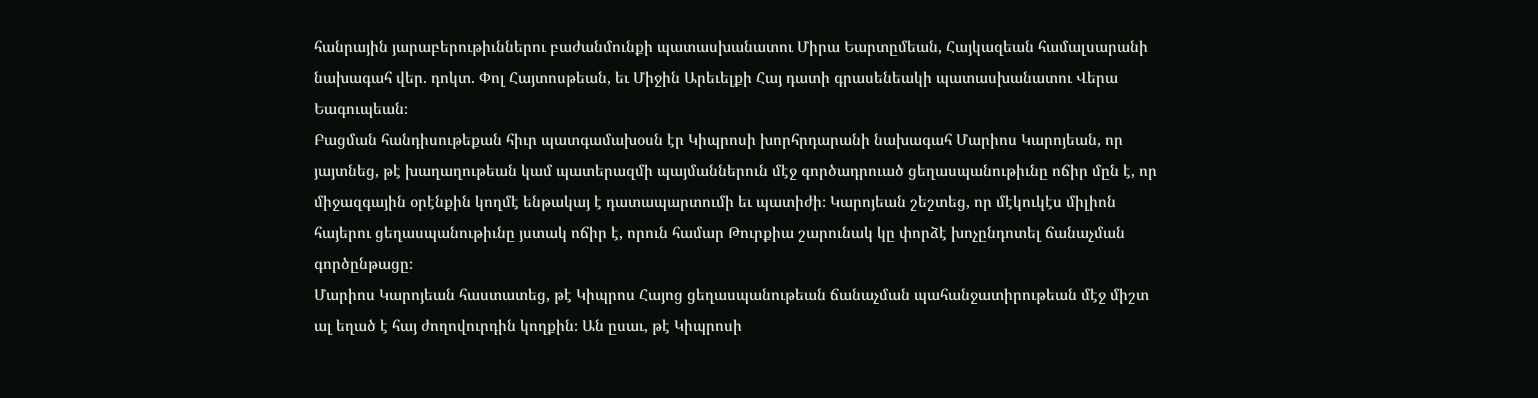հանրային յարաբերութիւններու բաժանմունքի պատասխանատու Միրա Եարտըմեան, Հայկազեան համալսարանի նախագահ վեր. դոկտ. Փոլ Հայտոսթեան, եւ Միջին Արեւելքի Հայ դատի գրասենեակի պատասխանատու Վերա Եագուպեան։
Բացման հանդիսութեքան հիւր պատգամախօսն էր Կիպրոսի խորհրդարանի նախագահ Մարիոս Կարոյեան, որ յայտնեց, թէ խաղաղութեան կամ պատերազմի պայմաններուն մէջ գործադրուած ցեղասպանութիւնը ոճիր մըն է, որ միջազգային օրէնքին կողմէ ենթակայ է դատապարտումի եւ պատիժի։ Կարոյեան շեշտեց, որ մէկուկէս միլիոն հայերու ցեղասպանութիւնը յստակ ոճիր է, որուն համար Թուրքիա շարունակ կը փորձէ խոչընդոտել ճանաչման գործընթացը։
Մարիոս Կարոյեան հաստատեց, թէ Կիպրոս Հայոց ցեղասպանութեան ճանաչման պահանջատիրութեան մէջ միշտ ալ եղած է հայ ժողովուրդին կողքին։ Ան ըսաւ, թէ Կիպրոսի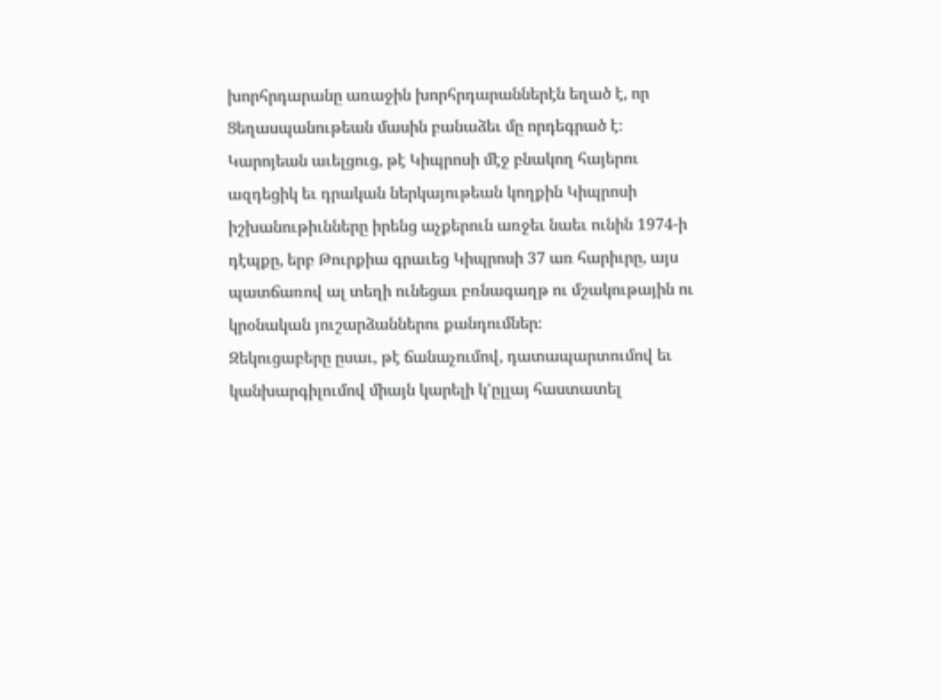խորհրդարանը առաջին խորհրդարաններէն եղած է, որ Ցեղասպանութեան մասին բանաձեւ մը որդեգրած է։
Կարոյեան աւելցուց, թէ Կիպրոսի մէջ բնակող հայերու ազդեցիկ եւ դրական ներկայութեան կողքին Կիպրոսի իշխանութիւնները իրենց աչքերուն առջեւ նաեւ ունին 1974-ի դէպքը, երբ Թուրքիա գրաւեց Կիպրոսի 37 առ հարիւրը, այս պատճառով ալ տեղի ունեցաւ բռնագաղթ ու մշակութային ու կրօնական յուշարձաններու քանդումներ։
Զեկուցաբերը ըսաւ, թէ ճանաչումով, դատապարտումով եւ կանխարգիլումով միայն կարելի կ'ըլլայ հաստատել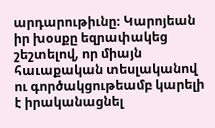արդարութիւնը։ Կարոյեան իր խօսքը եզրափակեց շեշտելով, որ միայն հաւաքական տեսլականով ու գործակցութեամբ կարելի է իրականացնել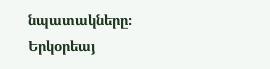նպատակները։
Երկօրեայ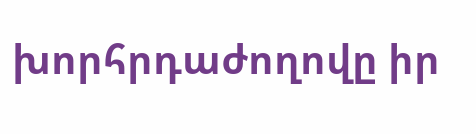խորհրդաժողովը իր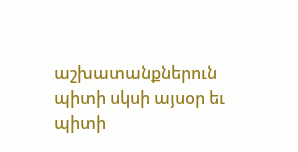աշխատանքներուն պիտի սկսի այսօր եւ պիտի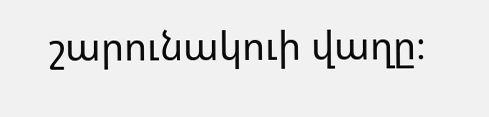շարունակուի վաղը։